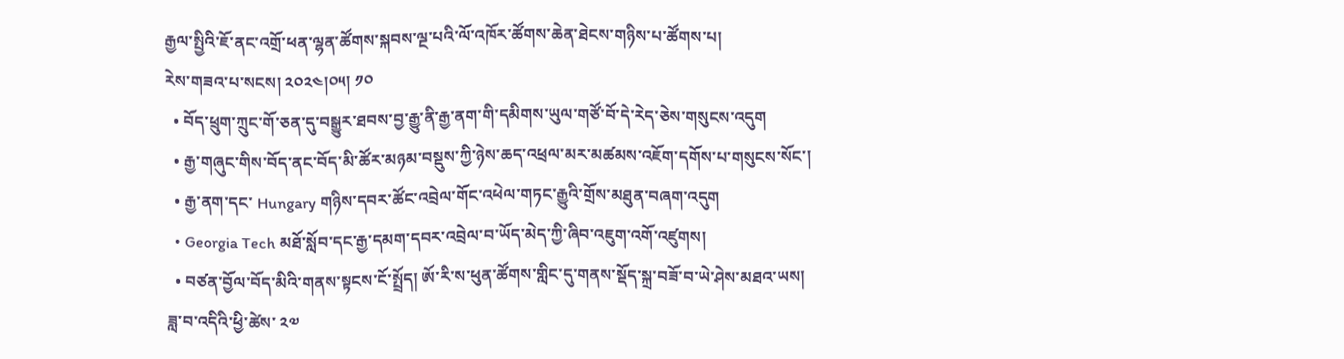རྒྱལ་སྤྱིའི་ཇོ་ནང་འགྲོ་ཕན་ལྷན་ཚོགས་སྐབས་ལྔ་པའི་ལོ་འཁོར་ཚོགས་ཆེན་ཐེངས་གཉིས་པ་ཚོགས་པ།
རེས་གཟའ་པ་སངས། ༢༠༢༤།༠༥། ༡༠
  • བོད་ཕྲུག་ཀྲུང་གོ་ཅན་དུ་བསྒྱུར་ཐབས་བྱ་རྒྱུ་ནི་རྒྱ་ནག་གི་དམིགས་ཡུལ་གཙོ་བོ་དེ་རེད་ཅེས་གསུངས་འདུག
  • རྒྱ་གཞུང་གིས་བོད་ནང་བོད་མི་ཚོར་མཉམ་བསྡུས་ཀྱི་ཉེས་ཆད་འཕྲལ་མར་མཚམས་འཇོག་དགོས་པ་གསུངས་སོང་།
  • རྒྱ་ནག་དང་ Hungary གཉིས་དབར་ཚོང་འབྲེལ་གོང་འཕེལ་གཏང་རྒྱུའི་གྲོས་མཐུན་བཞག་འདུག
  • Georgia Tech མཐོ་སློབ་དང་རྒྱ་དམག་དབར་འབྲེལ་བ་ཡོད་མེད་ཀྱི་ཞིབ་འཇུག་འགོ་འཛུགས།
  • བཙན་བྱོལ་བོད་མིའི་གནས་སྟངས་ངོ་སྤྲོད། ཨོ་རི་ས་ཕུན་ཚོགས་གླིང་དུ་གནས་སྡོད་སྐྲ་བཟོ་བ་ཡེ་ཤེས་མཐའ་ཡས།
ཟླ་བ་འདིའི་ཕྱི་ཚེས་ ༢༧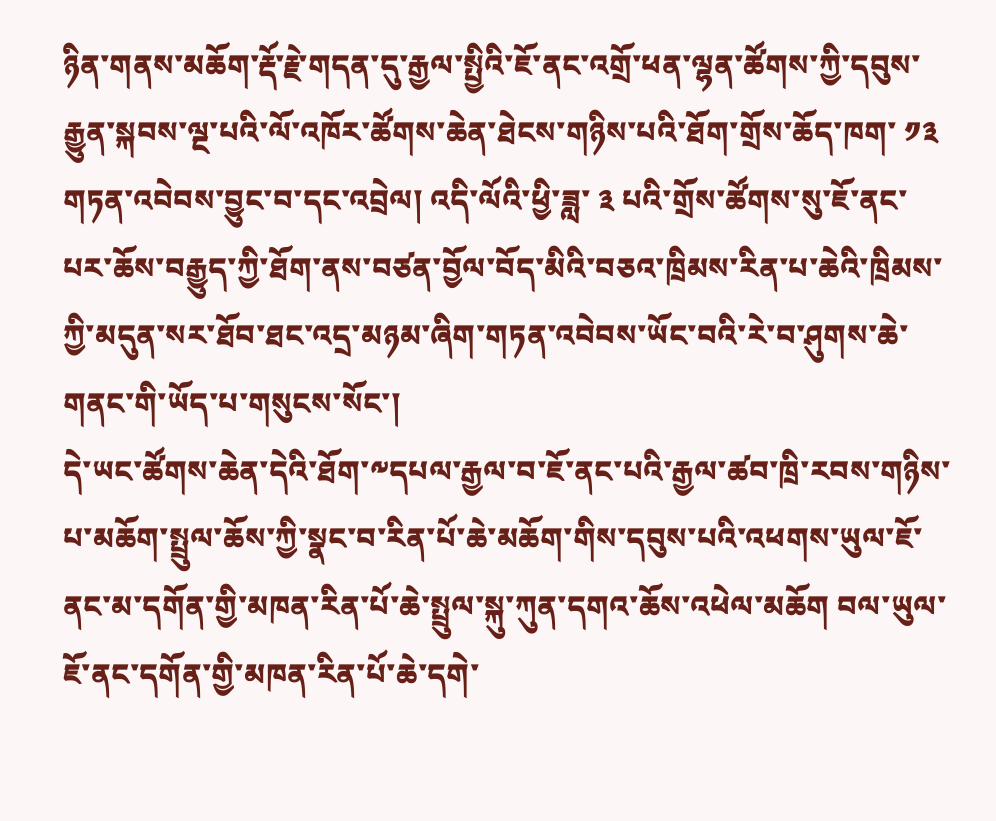ཉིན་གནས་མཆོག་རྡོ་རྗེ་གདན་དུ་རྒྱལ་སྤྱིའི་ཇོ་ནང་འགྲོ་ཕན་ལྷན་ཚོགས་ཀྱི་དབུས་རྒྱུན་སྐབས་ལྔ་པའི་ལོ་འཁོར་ཚོགས་ཆེན་ཐེངས་གཉིས་པའི་ཐོག་གྲོས་ཆོད་ཁག་ ༡༣ གཏན་འབེབས་བྱུང་བ་དང་འབྲེལ། འདི་ལོའི་ཕྱི་ཟླ་ ༣ པའི་གྲོས་ཚོགས་སུ་ཇོ་ནང་པར་ཆོས་བརྒྱུད་ཀྱི་ཐོག་ནས་བཙན་བྱོལ་བོད་མིའི་བཅའ་ཁྲིམས་རིན་པ་ཆེའི་ཁྲིམས་ཀྱི་མདུན་སར་ཐོབ་ཐང་འདྲ་མཉམ་ཞིག་གཏན་འབེབས་ཡོང་བའི་རེ་བ་ཤུགས་ཆེ་གནང་གི་ཡོད་པ་གསུངས་སོང་།
དེ་ཡང་ཚོགས་ཆེན་དེའི་ཐོག་༸དཔལ་རྒྱལ་བ་ཇོ་ནང་པའི་རྒྱལ་ཚབ་ཁྲི་རབས་གཉིས་པ་མཆོག་སྤྲུལ་ཆོས་ཀྱི་སྣང་བ་རིན་པོ་ཆེ་མཆོག་གིས་དབུས་པའི་འཕགས་ཡུལ་ཇོ་ནང་མ་དགོན་གྱི་མཁན་རིན་པོ་ཆེ་སྤྲུལ་སྐུ་ཀུན་དགའ་ཆོས་འཕེལ་མཆོག བལ་ཡུལ་ཇོ་ནང་དགོན་གྱི་མཁན་རིན་པོ་ཆེ་དགེ་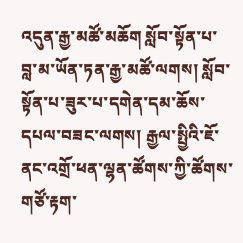འདུན་རྒྱ་མཚོ་མཆོག སློབ་སྟོན་པ་བླ་མ་ཡོན་ཏན་རྒྱ་མཚོ་ལགས། སློབ་སྟོན་པ་ཟུར་པ་དགེན་དམ་ཆོས་དཔལ་བཟང་ལགས། རྒྱལ་སྤྱིའི་ཇོ་ནང་འགྲོ་ཕན་ལྷན་ཚོགས་ཀྱི་ཚོགས་གཙོ་རྟག་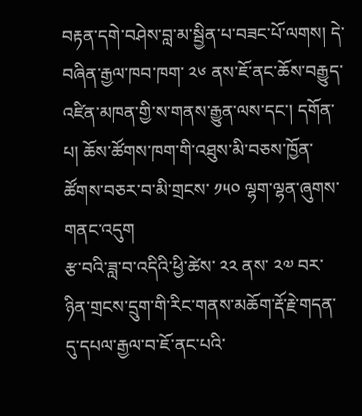བརྟན་དགེ་བཤེས་བླ་མ་སྦྱིན་པ་བཟང་པོ་ལགས། དེ་བཞིན་རྒྱལ་ཁབ་ཁག་ ༢༦ ནས་ཇོ་ནང་ཆོས་བརྒྱུད་འཛིན་མཁན་གྱི་ས་གནས་རྒྱུན་ལས་དང་། དགོན་པ། ཆོས་ཚོགས་ཁག་གི་འཐུས་མི་བཅས་ཁྱོན་ཚོགས་བཅར་བ་མི་གྲངས་ ༡༥༠ ལྷག་ལྷན་ཞུགས་གནང་འདུག
རྩ་བའི་ཟླ་བ་འདིའི་ཕྱི་ཚེས་ ༢༢ ནས་ ༢༧ བར་ཉིན་གྲངས་དྲུག་གི་རིང་གནས་མཆོག་རྡོ་རྗེ་གདན་དུ་དཔལ་རྒྱལ་བ་ཇོ་ནང་པའི་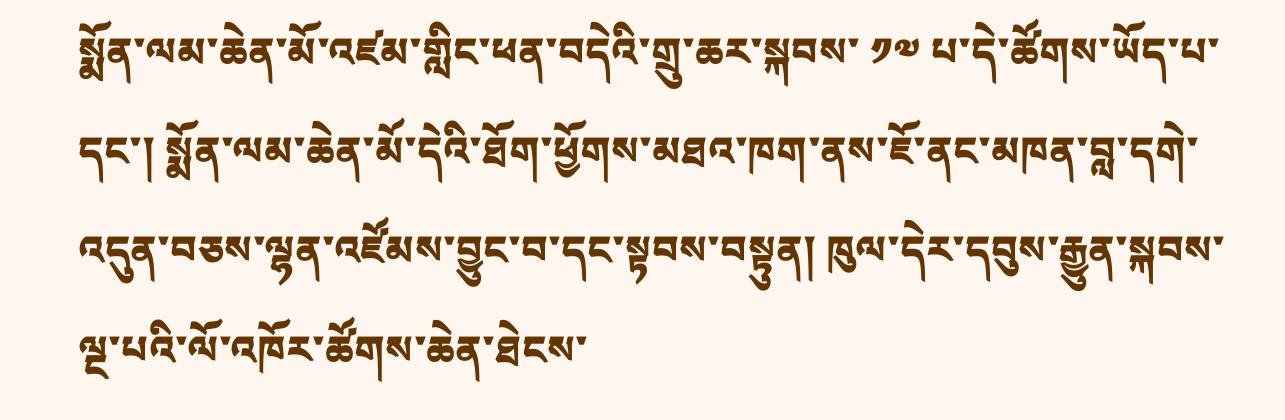སྨོན་ལམ་ཆེན་མོ་འཛམ་གླིང་ཕན་བདེའི་གྲུ་ཆར་སྐབས་ ༡༧ པ་དེ་ཚོགས་ཡོད་པ་དང་། སྨོན་ལམ་ཆེན་མོ་དེའི་ཐོག་ཕྱོགས་མཐའ་ཁག་ནས་ཇོ་ནང་མཁན་བླ་དགེ་འདུན་བཅས་ལྷན་འཛོམས་བྱུང་བ་དང་སྟབས་བསྟུན། ཁུལ་དེར་དབུས་རྒྱུན་སྐབས་ལྔ་པའི་ལོ་འཁོར་ཚོགས་ཆེན་ཐེངས་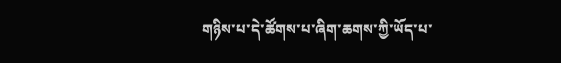གཉིས་པ་དེ་ཚོགས་པ་ཞིག་ཆགས་ཀྱི་ཡོད་པ་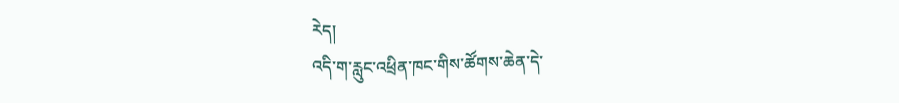རེད།
འདི་ག་རླུང་འཕྲིན་ཁང་གིས་ཚོགས་ཆེན་དེ་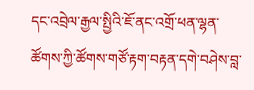དང་འབྲེལ་རྒྱལ་སྤྱིའི་ཇོ་ནང་འགྲོ་ཕན་ལྷན་ཚོགས་ཀྱི་ཚོགས་གཙོ་རྟག་བརྟན་དགེ་བཤེས་བླ་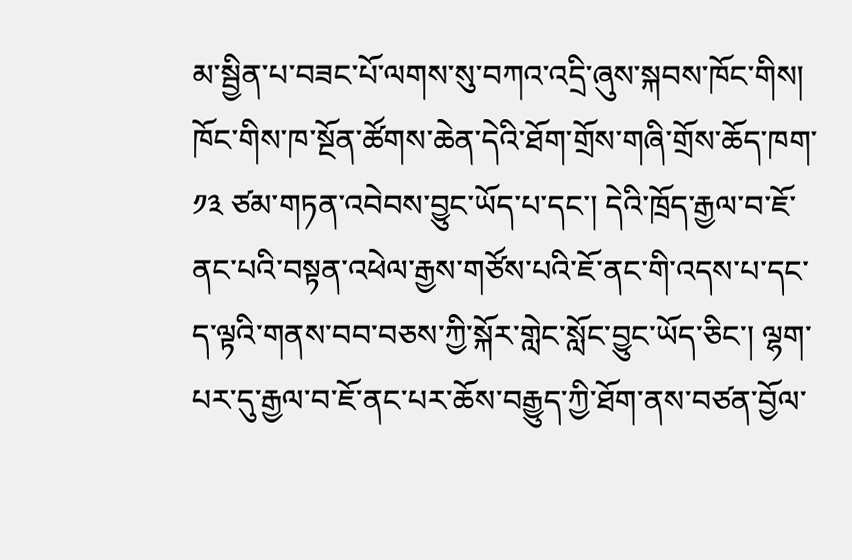མ་སྦྱིན་པ་བཟང་པོ་ལགས་སུ་བཀའ་འདྲི་ཞུས་སྐབས་ཁོང་གིས། ཁོང་གིས་ཁ་སྔོན་ཚོགས་ཆེན་དེའི་ཐོག་གྲོས་གཞི་གྲོས་ཆོད་ཁག་ ༡༣ ཙམ་གཏན་འབེབས་བྱུང་ཡོད་པ་དང་། དེའི་ཁྲོད་རྒྱལ་བ་ཇོ་ནང་པའི་བསྟན་འཕེལ་རྒྱས་གཙོས་པའི་ཇོ་ནང་གི་འདས་པ་དང་ད་ལྟའི་གནས་བབ་བཅས་ཀྱི་སྐོར་གླེང་སློང་བྱུང་ཡོད་ཅིང་། ལྷག་པར་དུ་རྒྱལ་བ་ཇོ་ནང་པར་ཆོས་བརྒྱུད་ཀྱི་ཐོག་ནས་བཙན་བྱོལ་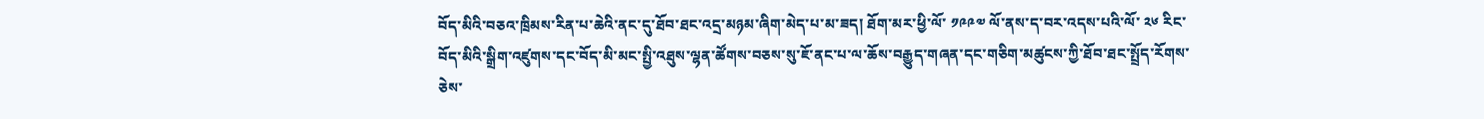བོད་མིའི་བཅའ་ཁྲིམས་རིན་པ་ཆེའི་ནང་དུ་ཐོབ་ཐང་འདྲ་མཉམ་ཞིག་མེད་པ་མ་ཟད། ཐོག་མར་ཕྱི་ལོ་ ༡༩༩༧ ལོ་ནས་ད་བར་འདས་པའི་ལོ་ ༢༦ རིང་བོད་མིའི་སྒྲིག་འཛུགས་དང་བོད་མི་མང་སྤྱི་འཐུས་ལྷན་ཚོགས་བཅས་སུ་ཇོ་ནང་པ་ལ་ཆོས་བརྒྱུད་གཞན་དང་གཅིག་མཚུངས་ཀྱི་ཐོབ་ཐང་སྤྲོད་རོགས་ཅེས་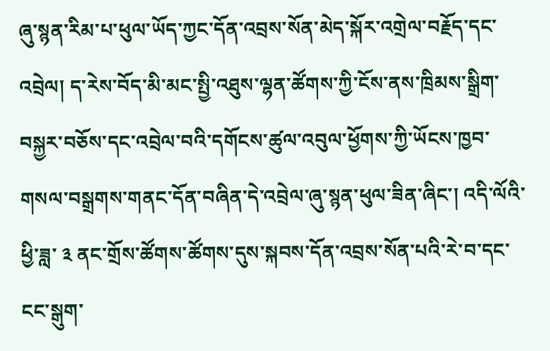ཞུ་སྙན་རིམ་པ་ཕུལ་ཡོད་ཀྱང་དོན་འབྲས་སོན་མེད་སྐོར་འགྲེལ་བརྗོད་དང་འབྲེལ། ད་རེས་བོད་མི་མང་སྤྱི་འཐུས་ལྷན་ཚོགས་ཀྱི་ངོས་ནས་ཁྲིམས་སྒྲིག་བསྐྱར་བཅོས་དང་འབྲེལ་བའི་དགོངས་ཚུལ་འབུལ་ཕྱོགས་ཀྱི་ཡོངས་ཁྱབ་གསལ་བསྒྲགས་གནང་དོན་བཞིན་དེ་འབྲེལ་ཞུ་སྙན་ཕུལ་ཟིན་ཞིང་། འདི་ལོའི་ཕྱི་ཟླ་ ༣ ནང་གྲོས་ཚོགས་ཚོགས་དུས་སྐབས་དོན་འབྲས་སོན་པའི་རེ་བ་དང་ངང་སྒུག་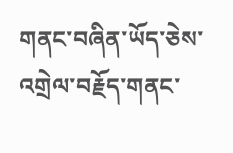གནང་བཞིན་ཡོད་ཅེས་འགྲེལ་བརྗོད་གནང་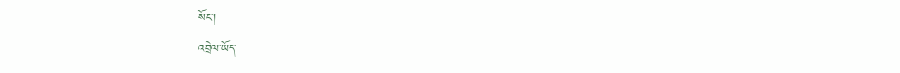སོང་།
འབྲེལ་ཡོད་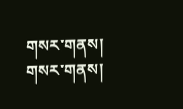གསར་གནས།
གསར་གནས།